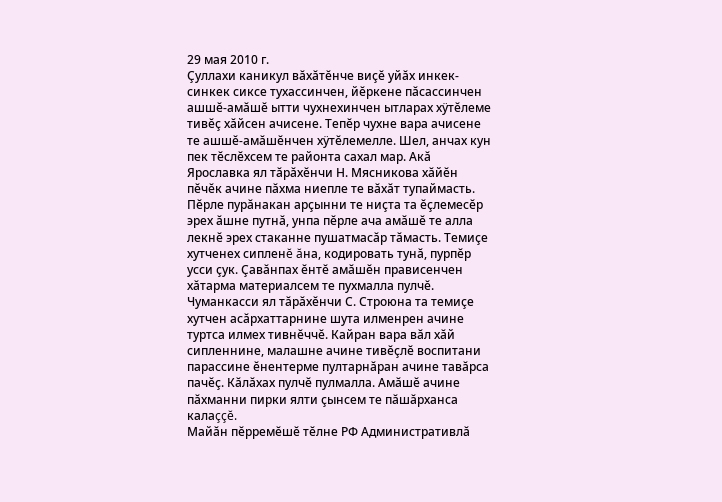29 мая 2010 г.
Çуллахи каникул вăхăтĕнче виçĕ уйăх инкек-синкек сиксе тухассинчен, йĕркене пăсассинчен ашшĕ-амăшĕ ытти чухнехинчен ытларах хÿтĕлеме тивĕç хăйсен ачисене. Тепĕр чухне вара ачисене те ашшĕ-амăшĕнчен хÿтĕлемелле. Шел, анчах кун пек тĕслĕхсем те районта сахал мар. Акă Ярославка ял тăрăхĕнчи Н. Мясникова хăйĕн пĕчĕк ачине пăхма ниепле те вăхăт тупаймасть. Пĕрле пурăнакан арçынни те ниçта та ĕçлемесĕр эрех ăшне путнă, унпа пĕрле ача амăшĕ те алла лекнĕ эрех стаканне пушатмасăр тăмасть. Темиçе хутченех сипленĕ ăна, кодировать тунă, пурпĕр усси çук. Çавăнпах ĕнтĕ амăшĕн прависенчен хăтарма материалсем те пухмалла пулчĕ.
Чуманкасси ял тăрăхĕнчи С. Строюна та темиçе хутчен асăрхаттарнине шута илменрен ачине туртса илмех тивнĕччĕ. Кайран вара вăл хăй сипленнине, малашне ачине тивĕçлĕ воспитани парассине ĕнентерме пултарнăран ачине тавăрса пачĕç. Кăлăхах пулчĕ пулмалла. Амăшĕ ачине пăхманни пирки ялти çынсем те пăшăрханса калаççĕ.
Майăн пĕрремĕшĕ тĕлне РФ Административлă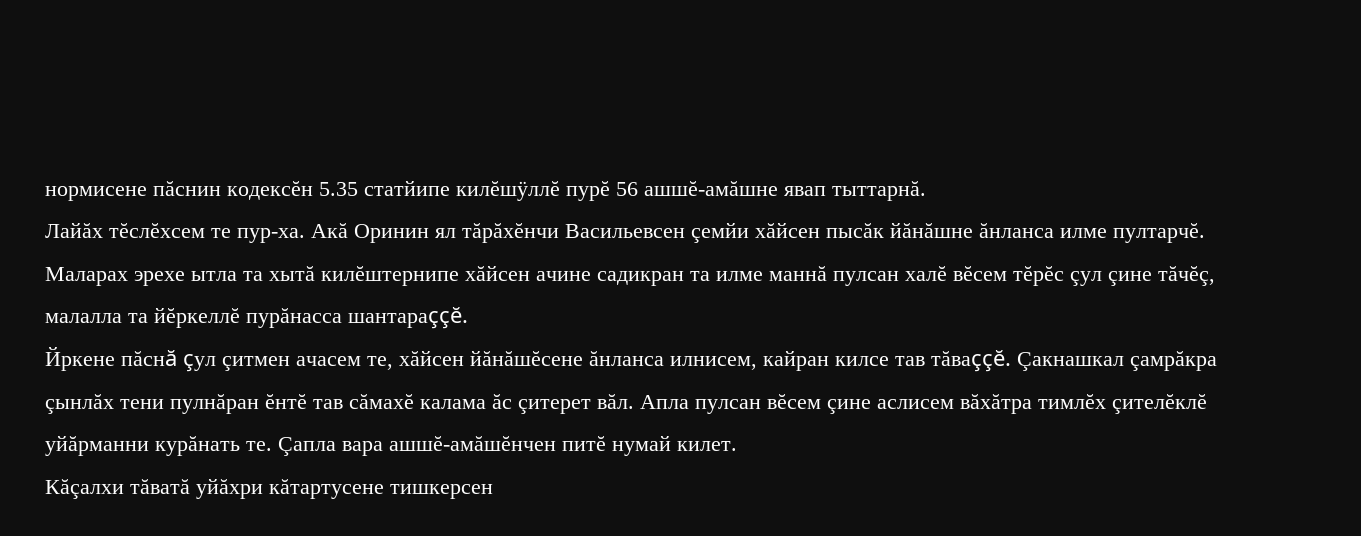нормисене пăснин кодексĕн 5.35 статйипе килĕшÿллĕ пурĕ 56 ашшĕ-амăшне явап тыттарнă.
Лайăх тĕслĕхсем те пур-ха. Акă Оринин ял тăрăхĕнчи Васильевсен çемйи хăйсен пысăк йăнăшне ăнланса илме пултарчĕ. Маларах эрехе ытла та хытă килĕштернипе хăйсен ачине садикран та илме маннă пулсан халĕ вĕсем тĕрĕс çул çине тăчĕç, малалла та йĕркеллĕ пурăнасса шантараççĕ.
Йркене пăснă çул çитмен ачасем те, хăйсен йăнăшĕсене ăнланса илнисем, кайран килсе тав тăваççĕ. Çакнашкал çамрăкра çынлăх тени пулнăран ĕнтĕ тав сăмахĕ калама ăс çитерет вăл. Апла пулсан вĕсем çине аслисем вăхăтра тимлĕх çителĕклĕ уйăрманни курăнать те. Çапла вара ашшĕ-амăшĕнчен питĕ нумай килет.
Кăçалхи тăватă уйăхри кăтартусене тишкерсен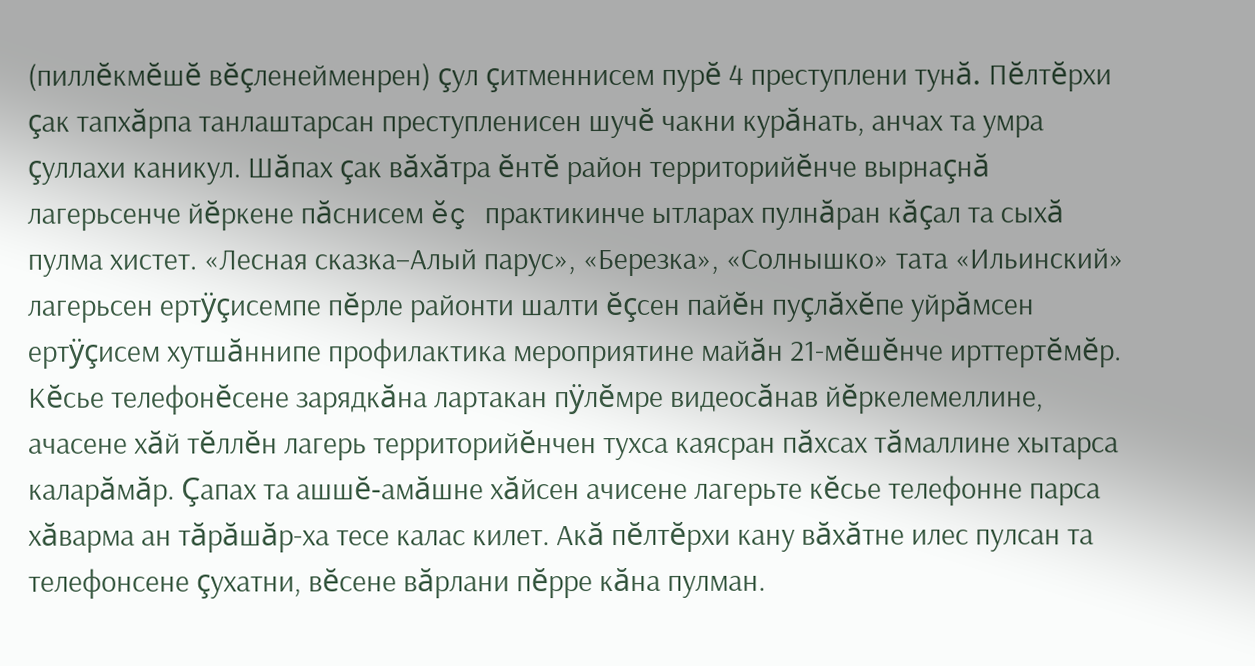(пиллĕкмĕшĕ вĕçленейменрен) çул çитменнисем пурĕ 4 преступлени тунă. Пĕлтĕрхи çак тапхăрпа танлаштарсан преступленисен шучĕ чакни курăнать, анчах та умра çуллахи каникул. Шăпах çак вăхăтра ĕнтĕ район территорийĕнче вырнаçнă лагерьсенче йĕркене пăснисем ĕç практикинче ытларах пулнăран кăçал та сыхă пулма хистет. «Лесная сказка–Алый парус», «Березка», «Солнышко» тата «Ильинский» лагерьсен ертÿçисемпе пĕрле районти шалти ĕçсен пайĕн пуçлăхĕпе уйрăмсен ертÿçисем хутшăннипе профилактика мероприятине майăн 21-мĕшĕнче ирттертĕмĕр. Кĕсье телефонĕсене зарядкăна лартакан пÿлĕмре видеосăнав йĕркелемеллине, ачасене хăй тĕллĕн лагерь территорийĕнчен тухса каясран пăхсах тăмаллине хытарса каларăмăр. Çапах та ашшĕ-амăшне хăйсен ачисене лагерьте кĕсье телефонне парса хăварма ан тăрăшăр-ха тесе калас килет. Акă пĕлтĕрхи кану вăхăтне илес пулсан та телефонсене çухатни, вĕсене вăрлани пĕрре кăна пулман.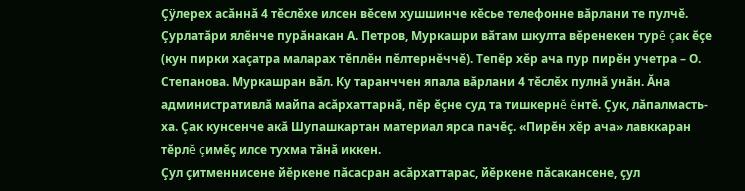Çÿлерех асăннă 4 тĕслĕхе илсен вĕсем хушшинче кĕсье телефонне вăрлани те пулчĕ. Çурлатăри ялĕнче пурăнакан А. Петров, Муркашри вăтам шкулта вĕренекен турĕ çак ĕçе (кун пирки хаçатра маларах тĕплĕн пĕлтернĕччĕ). Тепĕр хĕр ача пур пирĕн учетра – О. Степанова. Муркашран вăл. Ку таранччен япала вăрлани 4 тĕслĕх пулнă унăн. Ăна административлă майпа асăрхаттарнă, пĕр ĕçне суд та тишкернĕ ĕнтĕ. Çук, лăпалмасть-ха. Çак кунсенче акă Шупашкартан материал ярса пачĕç. «Пирĕн хĕр ача» лавккаран тĕрлĕ çимĕç илсе тухма тăнă иккен.
Çул çитменнисене йĕркене пăсасран асăрхаттарас, йĕркене пăсакансене, çул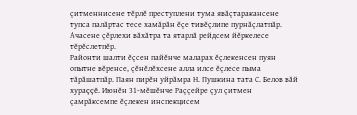çитменнисене тĕрлĕ преступлени тума явăçтаракансене тупса палăртас тесе хамăрăн ĕçе тивĕçлипе пурнăçлатпăр. Ачасене çĕрлехи вăхăтра та ятарлă рейдсем йĕркелесе тĕрĕслетпĕр.
Районти шалти ĕçсен пайĕнче маларах ĕçлекенсен пуян опытне вĕренсе, çĕнĕлĕхсене алла илсе ĕçлесе пыма тăрăшатпăр. Паян пирĕн уйрăмра Н. Пушкина тата С. Белов вăй хураççĕ. Июнĕн 31-мĕшĕнче Раççейре çул çитмен çамрăксемпе ĕçлекен инспекцисем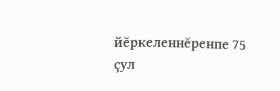йĕркеленнĕренпе 75 çул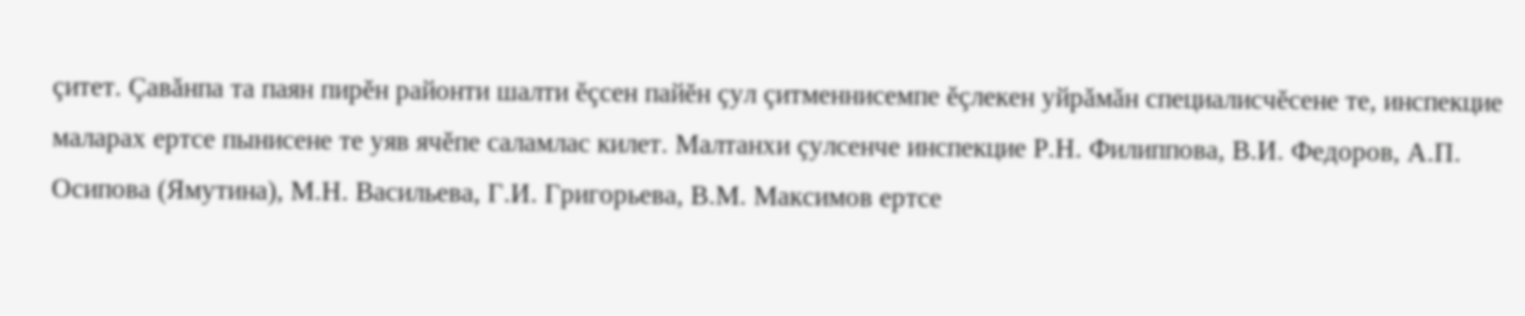çитет. Çавăнпа та паян пирĕн районти шалти ĕçсен пайĕн çул çитменнисемпе ĕçлекен уйрăмăн специалисчĕсене те, инспекцие маларах ертсе пынисене те уяв ячĕпе саламлас килет. Малтанхи çулсенче инспекцие Р.Н. Филиппова, В.И. Федоров, А.П. Осипова (Ямутина), М.Н. Васильева, Г.И. Григорьева, В.М. Максимов ертсе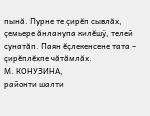пынă. Пурне те çирĕп сывлăх, çемьере ăнланупа килĕшÿ, телей сунатăп. Паян ĕçлекенсене тата – çирĕплĕхпе чăтăмлăх.
М. КОНУЗИНА,
районти шалти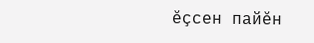ĕçсен пайĕн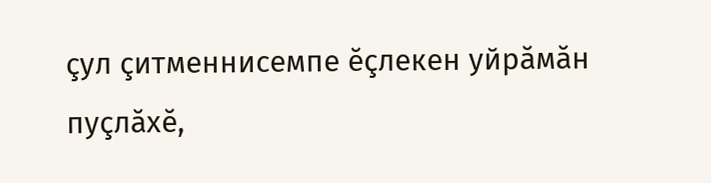çул çитменнисемпе ĕçлекен уйрăмăн пуçлăхĕ,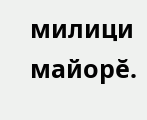милици майорĕ.